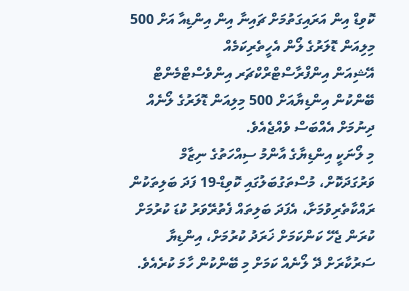ކޮވިޑް އިން އަރައިގަތުމަށް ޗައިނާ އިން އިންޑިއާ އަށް 500 މިލިއަން ޑޮލަރުގެ ލޯން އެހީތެރިކަމެއް
އޭޝިއަން އިންފްރާސްޓްރްކްޗަރ އިންވެސްޓްމެންޓް ބޭންކުން އިންޑިޔާއަށް 500 މިލިއަން ޑޮލަރުގެ ލޯނެއް ދިނުމަށް އެއްބަސް ވެއްޖެއެވެ.
މި ލޯނަކީ އިންޑިޔާގެ އާންމު ސިއްހަތުގެ ނިޒާމް ވަރުގަދަކޮށް، މުސްތަގުބަލުގައި ކޮވިޑް-19 ފަދަ ބަލިތަކުން ރައްކާތެރިވުމަށާ، އެފަދަ ބަލިތައް ފެތުރޭވަރު ކުޑަ ކުރުމަށް ކުރަން ޖެހޭ ކަންކަމަށް ޚަރަދު ކުރުމަށް، އިންޑިޔާ ސަރުކާރަށް ދޭ ލޯނެއް ކަމަށް މި ބޭންކުން ހާމަ ކުރެއެވެ.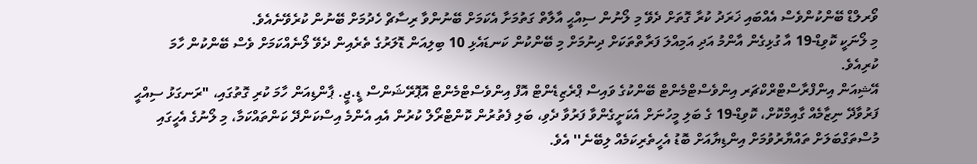ވޯރލްޑް ބޭންކުންވެސް އެއްބައި ޚަރަދު ކުރާ ގޮތަށް ދެވޭ މި ލޯނުން ސިއްޙީ އާލާތް ގަތުމަށާ އެކަމަށް ބޭނުންވާ ރިސާޗް ހެދުމަށް ބޭނުން ކުރެވޭނެއެވެ.
މި ލޯނަކީ ކޮވިޑް-19 އާ ގުޅިގެން އާންމު އަދި އަމިއްލަ ފަރާތްތަކަށް ދިނުމަށް މި ބޭންކުން ކަނޑައެޅި 10 ބިލިއަން ޑޮލަރުގެ ތެރެއިން ދެވޭ ލޯނެއްކަމަށް ވެސް ބޭންކުން ހާމަ ކުރިއެވެ.
އޭޝިއަން އިންފްރާސްޓްރްކްޗަރ އިންވެސްޓްމެންޓް ބޭންކުގެ ވައިސް ޕްރެޒިޑެންޓް އޮފް އިންވެސްޓްމެންޓް އޮޕޮރޭޝަންސް ޑީ.ޖީ. ޕާންޑިއަން ހާމަ ކުރި ގޮތުގައި، "ރަނގަޅު ސިއްޙީ ފަރުވާދޭ ނިޒާމެއް ގާއިމްކޮށް، ކޮވިޑް-19 ގެ ބަލި މީހުނަށް އެކަށީގެންވާ ފަރުވާ ދެވި، ބަލި ފެތުރުން ކޮންޓްރޯލް ކުރުން އެއި އެންމެ އިސްކަންދޭ ކަންތައްކަމާ، މި ލޯނުގެ އެހީގައި މުސްތަގްބަލަށް ތައްޔާރުވުމަށް އިންޑިޔާއަށް ބޮޑު އެހީތެރިކަމެއް ލިބޭނެ'' އެވެ.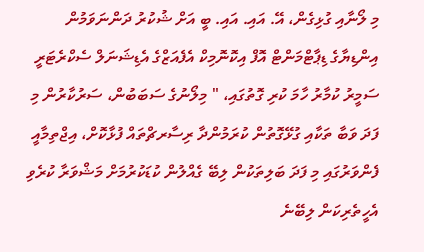މި ލޯނާއި ގުޅިގެން، އޭ. އައި. އައި. ބީ އަށް ޝުކުރު ދަންނަވަމުން އިންޑިޔާގެ ޑިޕާޓްމަންޓް އޮފް އިކޮނޮމިކް އެފެއަޒްގެ އެޑިޝަނަލް ސެކްރެޓަރީ ސަމީރު ކުމާރު ހާމަ ކުރި ގޮތުގައި، " މިލޯނުގެ ސަބަބުން، ސަރުކާރުން މި ފަދަ ވަބާ ތަކާއި ގުޅޭގޮތުން ކުރަމުންދާ ރިސާރޗްތައް ފުޅާކޮށް، އިޖްތިމާއީ ފެންވަރުގައި މި ފަދަ ބަލިތަކުން ލިބޭ ގެއްލުން ކުޑަކުރުމަށް މަޝްވަރާ ކުރެވި އެހީތެރިކަން ލިބޭނެ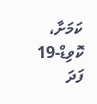ކަމަށާ، ކޮވިޑް-19 ފަދަ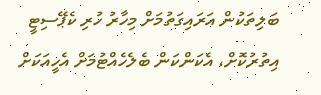ބަލިތަކުން އަރައިގަތުމަށް މިހާރު ހުރި ކެޕޭސިޓީ އިތުރުކޮށް، އެކަންކަން ބެލެހެއްޓުމަށް އެހީއަކަށް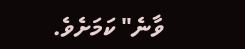ވާނެ" ކަމަށެވެ.